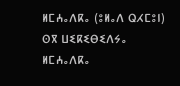ⵍⵎⵄⴰⴷⴽⴰ (ⵓⵍⴰⴷ ⵕⵃⵎⵓⵏ)
ⵙⴳ ⵡⵉⴽⵉⴱⵉⴷⵢⴰ
ⵍⵎⵄⴰⴷⴽⴰ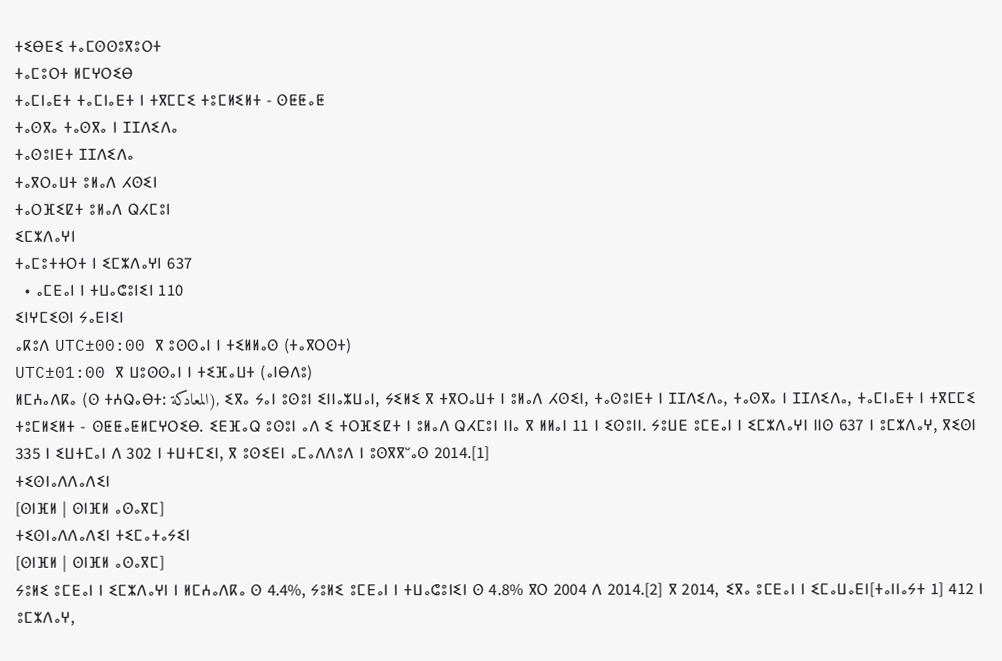ⵜⵉⴱⴹⵉ ⵜⴰⵎⵙⵙⵓⴳⵓⵔⵜ
ⵜⴰⵎⵓⵔⵜ ⵍⵎⵖⵔⵉⴱ
ⵜⴰⵎⵏⴰⴹⵜ ⵜⴰⵎⵏⴰⴹⵜ ⵏ ⵜⴳⵎⵎⵉ ⵜⵓⵎⵍⵉⵍⵜ - ⵙⵟⵟⴰⵟ
ⵜⴰⵙⴳⴰ ⵜⴰⵙⴳⴰ ⵏ ⵊⵊⴷⵉⴷⴰ
ⵜⴰⵙⵓⵏⴹⵜ ⵊⵊⴷⵉⴷⴰ
ⵜⴰⴳⵔⴰⵡⵜ ⵓⵍⴰⴷ ⵃⵙⵉⵏ
ⵜⴰⵔⴼⵉⵇⵜ ⵓⵍⴰⴷ ⵕⵃⵎⵓⵏ
ⵉⵎⵣⴷⴰⵖⵏ
ⵜⴰⵎⵓⵜⵜⵔⵜ ⵏ ⵉⵎⵣⴷⴰⵖⵏ 637
  • ⴰⵎⴹⴰⵏ ⵏ ⵜⵡⴰⵛⵓⵏⵉⵏ 110
ⵉⵏⵖⵎⵉⵙⵏ ⵢⴰⴹⵏⵉⵏ
ⴰⴽⵓⴷ UTC±00:00 ⴳ ⵓⵙⵙⴰⵏ ⵏ ⵜⵉⵍⵍⴰⵙ (ⵜⴰⴳⵔⵙⵜ)
UTC±01:00 ⴳ ⵡⵓⵙⵙⴰⵏ ⵏ ⵜⵉⴼⴰⵡⵜ (ⴰⵏⴱⴷⵓ)
ⵍⵎⵄⴰⴷⴽⴰ (ⵙ ⵜⵄⵕⴰⴱⵜ: المعادكة), ⵉⴳⴰ ⵢⴰⵏ ⵓⵙⵓⵏ ⵉⵏⵏⴰⵣⵡⴰⵏ, ⵢⵉⵍⵉ ⴳ ⵜⴳⵔⴰⵡⵜ ⵏ ⵓⵍⴰⴷ ⵃⵙⵉⵏ, ⵜⴰⵙⵓⵏⴹⵜ ⵏ ⵊⵊⴷⵉⴷⴰ, ⵜⴰⵙⴳⴰ ⵏ ⵊⵊⴷⵉⴷⴰ, ⵜⴰⵎⵏⴰⴹⵜ ⵏ ⵜⴳⵎⵎⵉ ⵜⵓⵎⵍⵉⵍⵜ - ⵙⵟⵟⴰⵟⵍⵎⵖⵔⵉⴱ. ⵉⴹⴼⴰⵕ ⵓⵙⵓⵏ ⴰⴷ ⵉ ⵜⵔⴼⵉⵇⵜ ⵏ ⵓⵍⴰⴷ ⵕⵃⵎⵓⵏ ⵏⵏⴰ ⴳ ⵍⵍⴰⵏ 11 ⵏ ⵉⵙⵓⵏⵏ. ⵢⵓⵡⴹ ⵓⵎⴹⴰⵏ ⵏ ⵉⵎⵣⴷⴰⵖⵏ ⵏⵏⵙ 637 ⵏ ⵓⵎⵣⴷⴰⵖ, ⴳⵉⵙⵏ 335 ⵏ ⵉⵡⵜⵎⴰⵏ ⴷ 302 ⵏ ⵜⵡⵜⵎⵉⵏ, ⴳ ⵓⵙⵉⴹⵏ ⴰⵎⴰⴷⴷⵓⴷ ⵏ ⵓⵙⴳⴳⵯⴰⵙ 2014.[1]
ⵜⵉⵙⵏⴰⴷⴷⴰⴷⵉⵏ
[ⵙⵏⴼⵍ | ⵙⵏⴼⵍ ⴰⵙⴰⴳⵎ]
ⵜⵉⵙⵏⴰⴷⴷⴰⴷⵉⵏ ⵜⵉⵎⴰⵜⴰⵢⵉⵏ
[ⵙⵏⴼⵍ | ⵙⵏⴼⵍ ⴰⵙⴰⴳⵎ]
ⵢⵓⵍⵉ ⵓⵎⴹⴰⵏ ⵏ ⵉⵎⵣⴷⴰⵖⵏ ⵏ ⵍⵎⵄⴰⴷⴽⴰ ⵙ 4.4%, ⵢⵓⵍⵉ ⵓⵎⴹⴰⵏ ⵏ ⵜⵡⴰⵛⵓⵏⵉⵏ ⵙ 4.8% ⴳⵔ 2004 ⴷ 2014.[2] ⴳ 2014, ⵉⴳⴰ ⵓⵎⴹⴰⵏ ⵏ ⵉⵎⴰⵡⴰⴹⵏ[ⵜⴰⵏⵏⴰⵢⵜ 1] 412 ⵏ ⵓⵎⵣⴷⴰⵖ,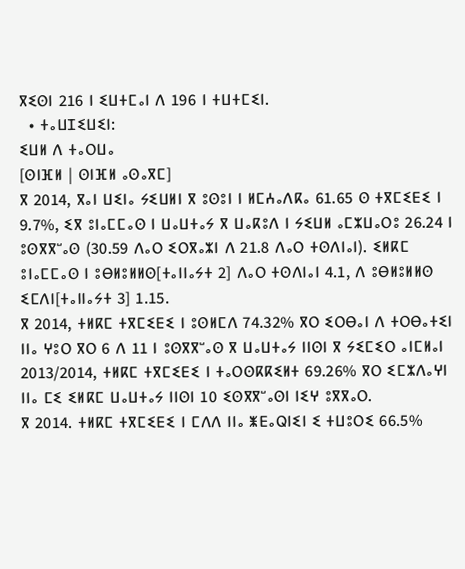ⴳⵉⵙⵏ 216 ⵏ ⵉⵡⵜⵎⴰⵏ ⴷ 196 ⵏ ⵜⵡⵜⵎⵉⵏ.
  • ⵜⴰⵡⵊⵉⵡⵉⵏ:
ⵉⵡⵍ ⴷ ⵜⴰⵔⵡⴰ
[ⵙⵏⴼⵍ | ⵙⵏⴼⵍ ⴰⵙⴰⴳⵎ]
ⴳ 2014, ⴳⴰⵏ ⵡⵉⵏⴰ ⵢⵉⵡⵍⵏ ⴳ ⵓⵙⵓⵏ ⵏ ⵍⵎⵄⴰⴷⴽⴰ 61.65 ⵙ ⵜⴳⵎⵉⴹⵉ ⵏ 9.7%, ⵉⴳ ⵓⵏⴰⵎⵎⴰⵙ ⵏ ⵡⴰⵡⵜⴰⵢ ⴳ ⵡⴰⴽⵓⴷ ⵏ ⵢⵉⵡⵍ ⴰⵎⵣⵡⴰⵔⵓ 26.24 ⵏ ⵓⵙⴳⴳⵯⴰⵙ (30.59 ⴷⴰⵔ ⵉⵔⴳⴰⵣⵏ ⴷ 21.8 ⴷⴰⵔ ⵜⵙⴷⵏⴰⵏ). ⵉⵍⴽⵎ ⵓⵏⴰⵎⵎⴰⵙ ⵏ ⵓⴱⵍⵓⵍⵍⵙ[ⵜⴰⵏⵏⴰⵢⵜ 2] ⴷⴰⵔ ⵜⵙⴷⵏⴰⵏ 4.1, ⴷ ⵓⴱⵍⵓⵍⵍⵙ ⵉⵎⴷⵏ[ⵜⴰⵏⵏⴰⵢⵜ 3] 1.15.
ⴳ 2014, ⵜⵍⴽⵎ ⵜⴳⵎⵉⴹⵉ ⵏ ⵓⵙⵍⵎⴷ 74.32% ⴳⵔ ⵉⵔⴱⴰⵏ ⴷ ⵜⵔⴱⴰⵜⵉⵏ ⵏⵏⴰ ⵖⵓⵔ ⴳⵔ 6 ⴷ 11 ⵏ ⵓⵙⴳⴳⵯⴰⵙ ⴳ ⵡⴰⵡⵜⴰⵢ ⵏⵏⵙⵏ ⴳ ⵢⵉⵎⵉⵔ ⴰⵏⵎⵍⴰⵏ 2013/2014, ⵜⵍⴽⵎ ⵜⴳⵎⵉⴹⵉ ⵏ ⵜⴰⵔⵙⴽⴽⵉⵍⵜ 69.26% ⴳⵔ ⵉⵎⵣⴷⴰⵖⵏ ⵏⵏⴰ ⵎⵉ ⵉⵍⴽⵎ ⵡⴰⵡⵜⴰⵢ ⵏⵏⵙⵏ 10 ⵉⵙⴳⴳⵯⴰⵙⵏ ⵏⵉⵖ ⵓⴳⴳⴰⵔ.
ⴳ 2014. ⵜⵍⴽⵎ ⵜⴳⵎⵉⴹⵉ ⵏ ⵎⴷⴷ ⵏⵏⴰ ⵥⴹⴰⵕⵏⵉⵏ ⵉ ⵜⵡⵓⵔⵉ 66.5%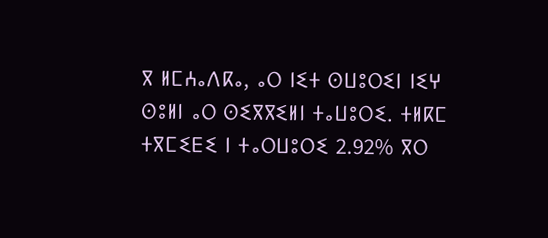ⴳ ⵍⵎⵄⴰⴷⴽⴰ, ⴰⵔ ⵏⵉⵜ ⵙⵡⵓⵔⵉⵏ ⵏⵉⵖ ⵙⵓⵍⵏ ⴰⵔ ⵙⵉⴳⴳⵉⵍⵏ ⵜⴰⵡⵓⵔⵉ. ⵜⵍⴽⵎ ⵜⴳⵎⵉⴹⵉ ⵏ ⵜⴰⵔⵡⵓⵔⵉ 2.92% ⴳⵔ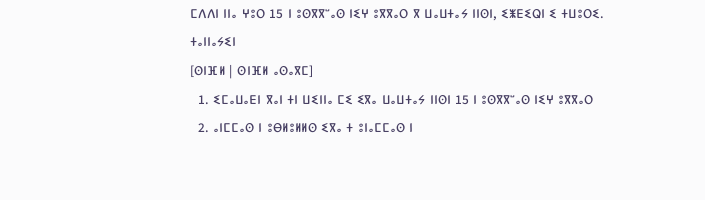ⵎⴷⴷⵏ ⵏⵏⴰ ⵖⵓⵔ 15 ⵏ ⵓⵙⴳⴳⵯⴰⵙ ⵏⵉⵖ ⵓⴳⴳⴰⵔ ⴳ ⵡⴰⵡⵜⴰⵢ ⵏⵏⵙⵏ, ⵉⵥⴹⵉⵕⵏ ⵉ ⵜⵡⵓⵔⵉ.
ⵜⴰⵏⵏⴰⵢⵉⵏ
[ⵙⵏⴼⵍ | ⵙⵏⴼⵍ ⴰⵙⴰⴳⵎ]
  1. ⵉⵎⴰⵡⴰⴹⵏ ⴳⴰⵏ ⵜⵏ ⵡⵉⵏⵏⴰ ⵎⵉ ⵉⴳⴰ ⵡⴰⵡⵜⴰⵢ ⵏⵏⵙⵏ 15 ⵏ ⵓⵙⴳⴳⵯⴰⵙ ⵏⵉⵖ ⵓⴳⴳⴰⵔ
  2. ⴰⵏⵎⵎⴰⵙ ⵏ ⵓⴱⵍⵓⵍⵍⵙ ⵉⴳⴰ ⵜ ⵓⵏⴰⵎⵎⴰⵙ ⵏ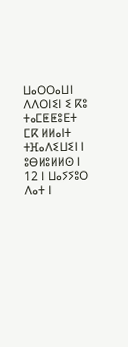ⵡⴰⵔⵔⴰⵡⵏ ⴷⴷⵔⵏⵉⵏ ⵉ ⴽⵓ ⵜⴰⵎⵟⵟⵓⴹⵜ ⵎⴽ ⵍⵍⴰⵏⵜ ⵜⴼⴰⴷⵉⵡⵉⵏ ⵏ ⵓⴱⵍⵓⵍⵍⵙ ⵏ 12 ⵏ ⵡⴰⵢⵢⵓⵔ ⴷⴰⵜ ⵏ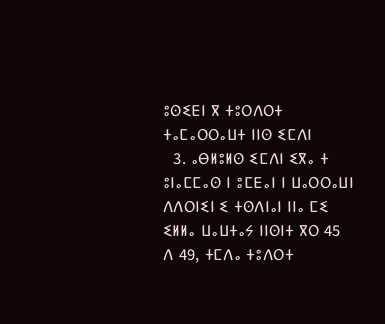ⵓⵙⵉⴹⵏ ⴳ ⵜⵓⵔⴷⵔⵜ ⵜⴰⵎⴰⵔⵔⴰⵡⵜ ⵏⵏⵙ ⵉⵎⴷⵏ
  3. ⴰⴱⵍⵓⵍⵙ ⵉⵎⴷⵏ ⵉⴳⴰ ⵜ ⵓⵏⴰⵎⵎⴰⵙ ⵏ ⵓⵎⴹⴰⵏ ⵏ ⵡⴰⵔⵔⴰⵡⵏ ⴷⴷⵔⵏⵉⵏ ⵉ ⵜⵙⴷⵏⴰⵏ ⵏⵏⴰ ⵎⵉ ⵉⵍⵍⴰ ⵡⴰⵡⵜⴰⵢ ⵏⵏⵙⵏⵜ ⴳⵔ 45 ⴷ 49, ⵜⵎⴷⴰ ⵜⵓⴷⵔⵜ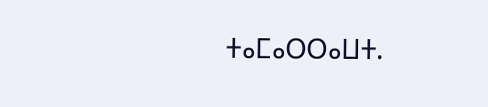ⵜⴰⵎⴰⵔⵔⴰⵡⵜ.